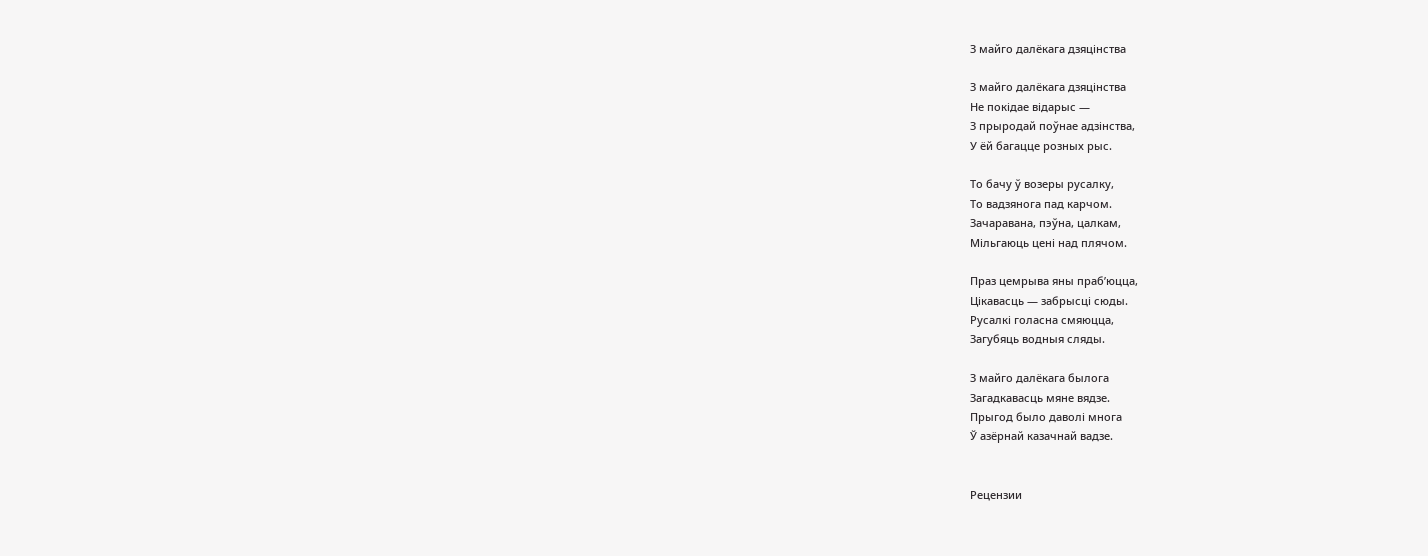З майго далёкага дзяцiнства

З майго далёкага дзяцiнства
Не покiдае вiдарыс —
З прыродай поўнае адзiнства,
У ёй багацце розных рыс.

То бачу ў возеры русалку,
То вадзянога пад карчом.
Зачаравана, пэўна, цалкам,
Мiльгаюць ценi над плячом.

Праз цемрыва яны праб’юцца,
Цiкавасць — забрысцi сюды.
Русалкi голасна смяюцца,
Загубяць водныя сляды.

З майго далёкага былога
Загадкавасць мяне вядзе.
Прыгод было даволi многа
Ў азёрнай казачнай вадзе.


Рецензии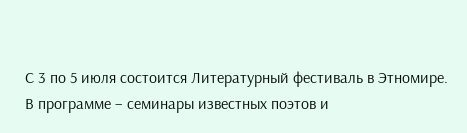С 3 по 5 июля состоится Литературный фестиваль в Этномире. В программе – семинары известных поэтов и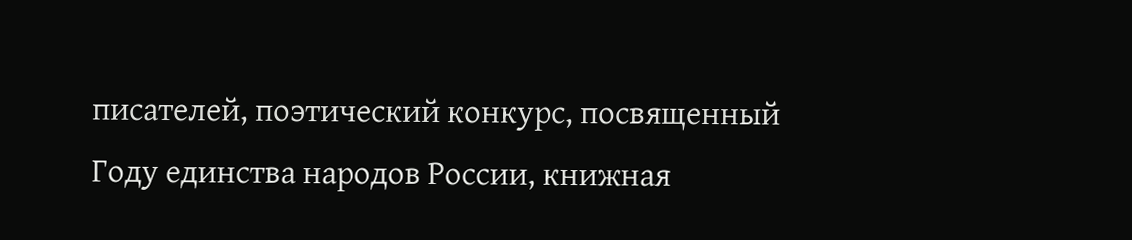писателей, поэтический конкурс, посвященный Году единства народов России, книжная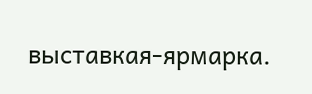выставкая-ярмарка.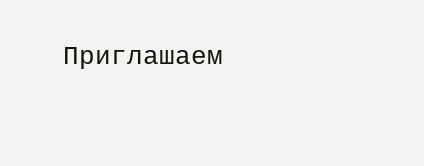Приглашаем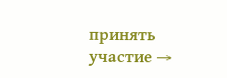принять участие →